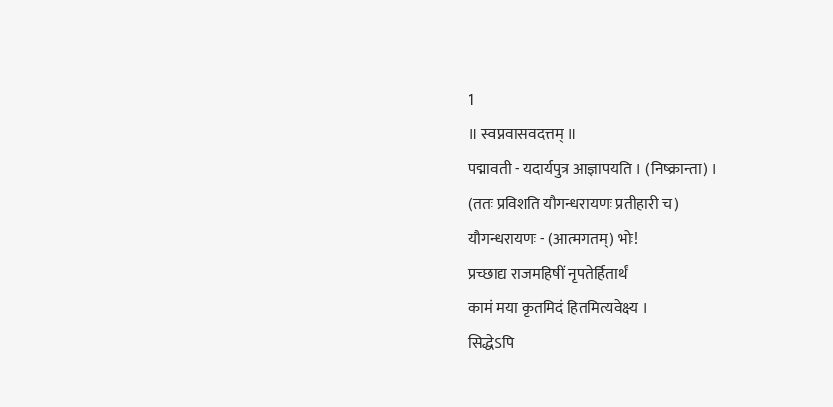1
॥ स्वप्नवासवदत्तम् ॥
पद्मावती - यदार्यपुत्र आज्ञापयति । (निष्क्रान्ता) ।
(ततः प्रविशति यौगन्धरायणः प्रतीहारी च)
यौगन्धरायणः - (आत्मगतम्) भोः!
प्रच्छाद्य राजमहिषीं नृपतेर्हितार्थं
कामं मया कृतमिदं हितमित्यवेक्ष्य ।
सिद्धेऽपि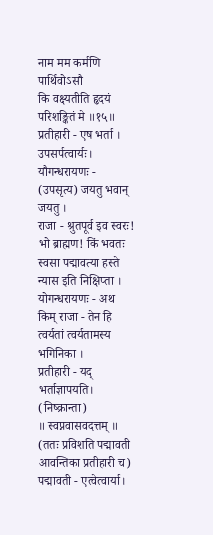नाम मम कर्मणि पार्थिवोऽसौ
कि वक्ष्यतीति हृदयं परिशङ्कितं मे ॥१५॥
प्रतीहारी - एष भर्ता । उपसर्पत्वार्यः।
यौगन्धरायणः - (उपसृत्य) जयतु भवान् जयतु ।
राजा - श्रुतपूर्व इव स्वरः! भो ब्राह्मण! किं भवतः स्वसा पद्मावत्या हस्ते न्यास इति निक्षिप्ता । योगन्धरायणः - अथ किम् राजा - तेन हि त्वर्यतां त्वर्यतामस्य भगिनिका ।
प्रतीहारी - यद् भर्ताज्ञापयति। (निष्क्रान्ता)
॥ स्वप्नवासवदत्तम् ॥
(ततः प्रविशति पद्मावती आवन्तिका प्रतीहारी च)
पद्मावती - एत्वेत्वार्या।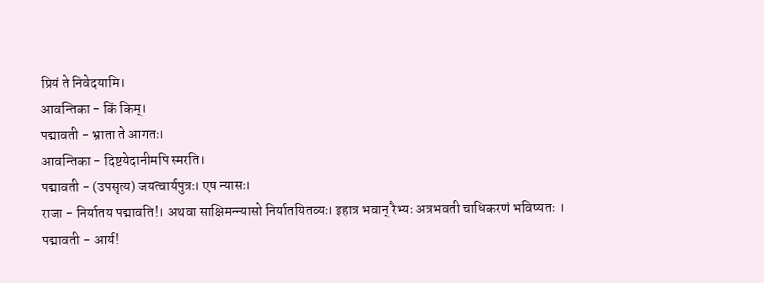प्रियं ते निवेदयामि।
आवन्तिका - किं किम्।
पद्मावती - भ्राता ते आगतः।
आवन्तिका - दिष्टयेदानीमपि स्मरति।
पद्मावती - (उपसृत्य) जयत्वार्यपुत्रः। एष न्यासः।
राजा - निर्यातय पद्मावति!। अथवा साक्षिमन्न्यासो निर्यातयितव्यः। इहात्र भवान् रैभ्यः अत्रभवती चाधिकरणं भविष्यतः ।
पद्मावती - आर्य!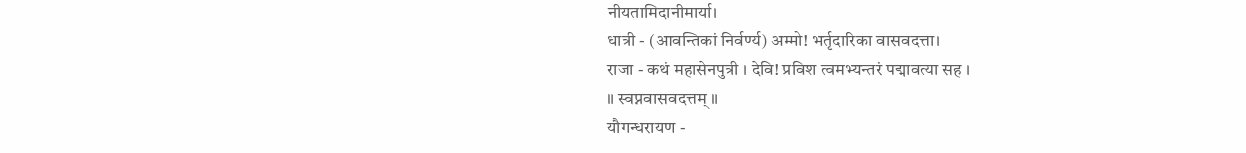नीयतामिदानीमार्या।
धात्री - (आवन्तिकां निर्वर्ण्य) अम्मो! भर्तृदारिका वासवदत्ता।
राजा - कथं महासेनपुत्री । देवि! प्रविश त्वमभ्यन्तरं पद्मावत्या सह ।
॥ स्वप्नवासवदत्तम् ॥
यौगन्धरायण -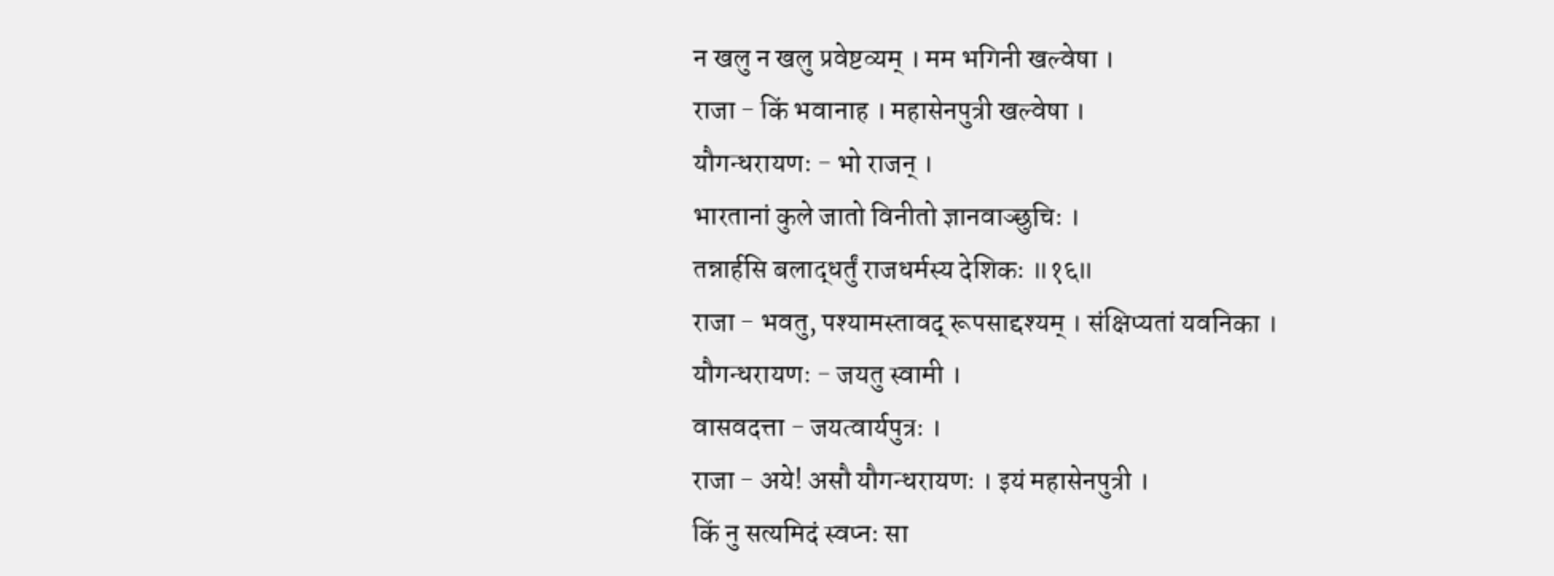न खलु न खलु प्रवेष्टव्यम् । मम भगिनी खल्वेषा ।
राजा - किं भवानाह । महासेनपुत्री खल्वेषा ।
यौगन्धरायणः - भो राजन् ।
भारतानां कुले जातो विनीतो ज्ञानवाञ्छुचिः ।
तन्नार्हसि बलाद्धर्तुं राजधर्मस्य देशिकः ॥१६॥
राजा - भवतु, पश्यामस्तावद् रूपसाद्दश्यम् । संक्षिप्यतां यवनिका ।
यौगन्धरायणः - जयतु स्वामी ।
वासवदत्ता - जयत्वार्यपुत्रः ।
राजा - अये! असौ यौगन्धरायणः । इयं महासेनपुत्री ।
किं नु सत्यमिदं स्वप्नः सा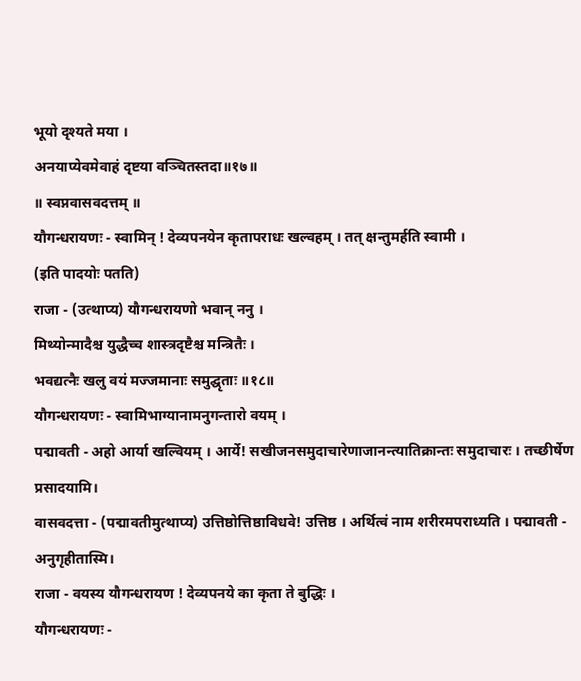भूयो दृश्यते मया ।
अनयाप्येवमेवाहं दृष्टया वञ्चितस्तदा॥१७॥
॥ स्वप्नवासवदत्तम् ॥
यौगन्धरायणः - स्वामिन् ! देव्यपनयेन कृतापराधः खल्वहम् । तत् क्षन्तुमर्हति स्वामी ।
(इति पादयोः पतति)
राजा - (उत्थाप्य) यौगन्धरायणो भवान् ननु ।
मिथ्योन्मादैश्च युद्धैच्च शास्त्रदृष्टैश्च मन्त्रितैः ।
भवद्यत्नैः खलु वयं मज्जमानाः समुद्घृताः ॥१८॥
यौगन्धरायणः - स्वामिभाग्यानामनुगन्तारो वयम् ।
पद्मावती - अहो आर्या खल्वियम् । आर्ये! सखीजनसमुदाचारेणाजानन्त्यातिक्रान्तः समुदाचारः । तच्छीर्षेण प्रसादयामि।
वासवदत्ता - (पद्मावतीमुत्थाप्य) उत्तिष्ठोत्तिष्ठाविधवे! उत्तिष्ठ । अर्थित्वं नाम शरीरमपराध्यति । पद्मावती - अनुगृहीतास्मि।
राजा - वयस्य यौगन्धरायण ! देव्यपनये का कृता ते बुद्धिः ।
यौगन्धरायणः -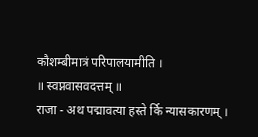कौशम्बीमात्रं परिपालयामीति ।
॥ स्वप्नवासवदत्तम् ॥
राजा - अथ पद्मावत्या हस्ते र्कि न्यासकारणम् ।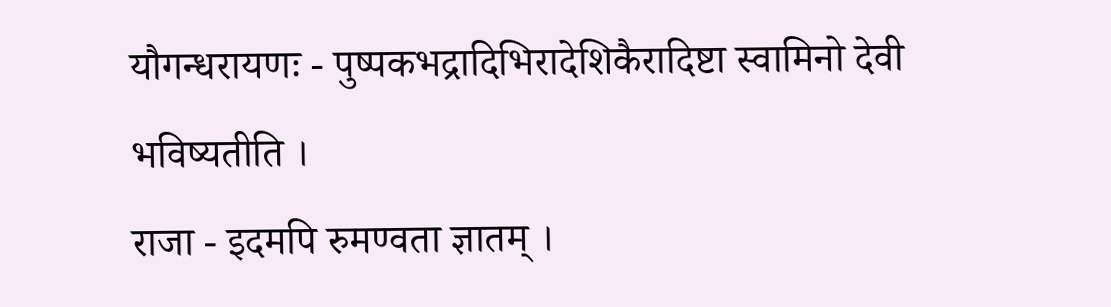यौगन्धरायणः - पुष्पकभद्रादिभिरादेशिकैरादिष्टा स्वामिनो देवी भविष्यतीति ।
राजा - इदमपि रुमण्वता ज्ञातम् ।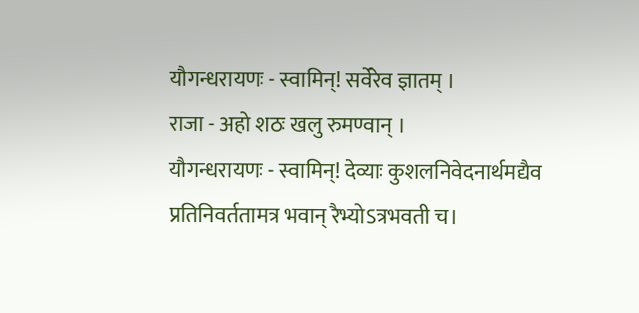यौगन्धरायणः - स्वामिन्! सर्वेरेव ज्ञातम् ।
राजा - अहो शठः खलु रुमण्वान् ।
यौगन्धरायणः - स्वामिन्! देव्याः कुशलनिवेदनार्थमद्यैव प्रतिनिवर्ततामत्र भवान् रैभ्योऽत्रभवती च।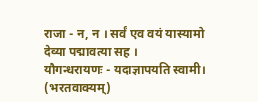राजा - न, न । सर्वं एव वयं यास्यामो देव्या पद्मावत्या सह ।
यौगन्धरायणः - यदाज्ञापयति स्वामी। (भरतवाक्यम्)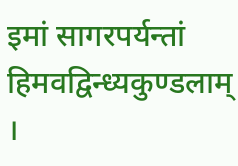इमां सागरपर्यन्तां हिमवद्विन्ध्यकुण्डलाम् ।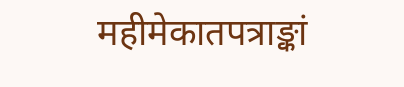महीमेकातपत्राङ्कां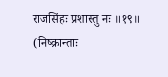राजसिंहः प्रशास्तु नः ॥१९॥
(निष्क्रान्ताः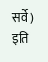सर्वे)
इति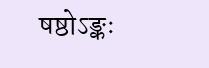षष्ठोऽङ्कः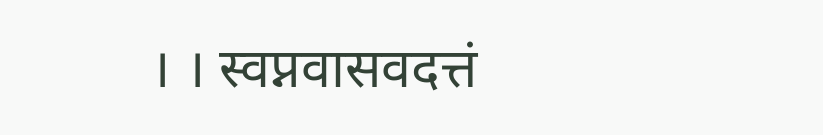। । स्वप्नवासवदत्तं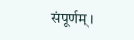संपूर्णम् ।